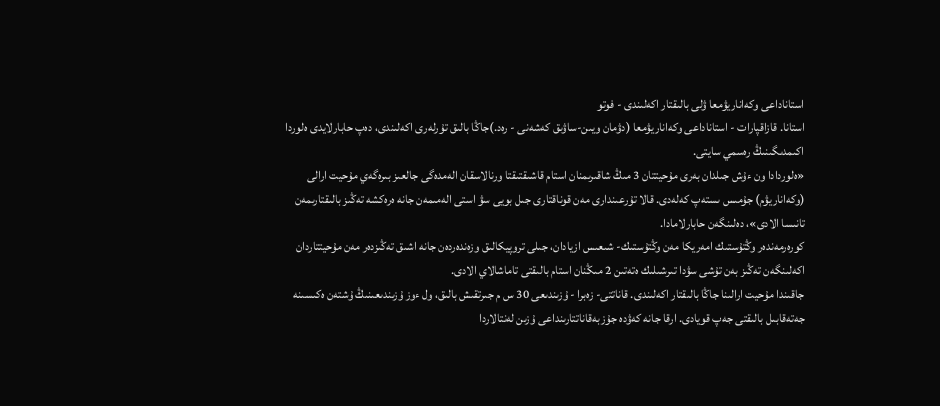استاناداعى وكەاناريۋمعا ۋلى بالىقتار اكەلىندى - فوتو
استانا. قازاقپارات - استاناداعى وكەاناريۋمعا (دۋمان ويىن-ساۋىق كەشەنى - رەد.)جاڭا بالىق تۇرلەرى اكەلىندى، دەپ حابارلايدى ەلوردا اكىمدىگىنىڭ رەسمي سايتى.
«ەلوردادا ون ءۇش جىلدان بەرى مۇحيتتان 3 مىڭ شاقىرىمنان استام قاشىقتىقتا ورنالاسقان الەمدەگى جالعىز بىرەگەي مۇحيت ارالى (وكەاناريۋم) جۇمىس ىستەپ كەلەدى. قالا تۇرعىندارى مەن قوناقتارى جىل بويى سۋ استى الەمىمەن جانە ەرەكشە تەڭىز بالىقتارىمەن تانىسا الادى»، دەلىنگەن حابارلامادا.
كورەرمەندەر وڭتۇستىك امەريكا مەن وڭتۇستىك- شىعىس ازيادان، جىلى تروپيكالىق وزەندەردەن جانە اشىق تەڭىزدەر مەن مۇحيتتاردان اكەلىنگەن تەڭىز بەن تۇشى سۋدا تىرشىلىك ەتەتىن 2 مىڭنان استام بالىقتى تاماشالاي الادى.
جاقىندا مۇحيت ارالىنا جاڭا بالىقتار اكەلىندى. قاناتتى- زەبرا - ۇزىندىعى 30 س م جىرتقىش بالىق، ول ءوز ۇزىندىعىنىڭ ۇشتەن ەكىسىنە جەتەقابىل بالىقتى جەپ قويادى. ارقا جانە كەۋدە جۇزبەقاناتتارىنداعى ۇزىن لەنتالاردا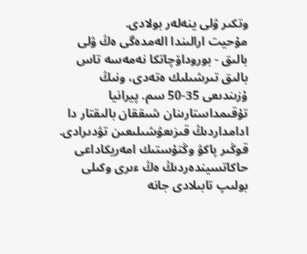وتكىر ۋلى ينەلەر بولادى.
مۇحيت ارالىندا الەمدەگى ەڭ ۋلى بالىق - بوروداۆچاتكا نەمەسە تاس بالىق تىرشىلىك ەتەدى، ونىڭ ۇزىندىعى 35-50 سم. پيرانيا تۇقىمداستارىنان شىققان بالىقتار دا ادامداردىڭ قىزىعۋشىلىعىن تۋدىرادى. قوڭىر پاكۋ وڭتۇستىك امەريكاداعى حاكاتسيندەردىڭ ەڭ ءىرى وكىلى بولىپ تابىلادى جانە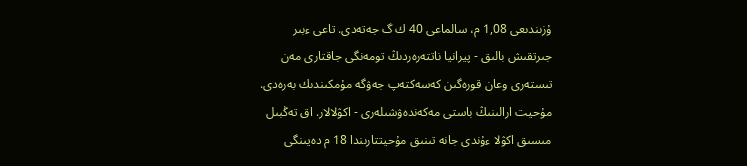ۇزىندىعى 1,08 م، سالماعى 40 ك گ جەتەدى. تاعى ءبىر جىرتقىش بالىق - پيرانيا ناتتەرەردىڭ تومەنگى جاقتارى مەن تىستەرى وعان قورەگىن كەسەكتەپ جەۋگە مۇمكىندىك بەرەدى.
مۇحيت ارالىنىڭ باستى مەكەندەۋشىلەرى - اكۋلالار. اق تەڭبىل مىسىق اكۋلا ءۇندى جانە تىنىق مۇحيتتارىندا 18 م دەيىنگى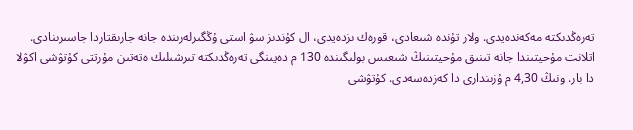تەرەڭدىكتە مەكەندەيدى. ولار تۇندە شىعادى، قورەك ىزدەيدى، ال كۇندىز سۋ استى ۇڭگىرلەرىندە جانە جارىقتاردا جاسىرىنادى. اتلانت مۇحيتىندا جانە تىنىق مۇحيتىنىڭ شىعىس بولىگىندە 130 م دەيىنگى تەرەڭدىكتە تىرشىلىك ەتەتىن مۇرتتى كۇتۋشى اكۋلا دا بار. ونىڭ 4,30 م ۇزىندارى دا كەزدەسەدى. كۇتۋشى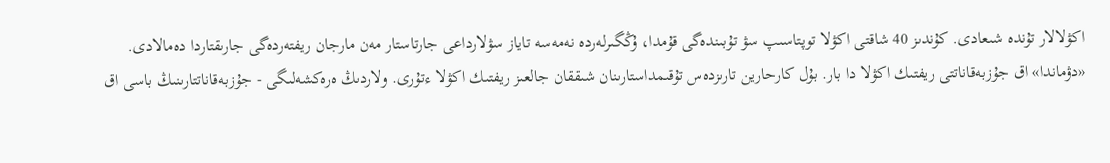اكۋلالار تۇندە شىعادى. كۇندىز 40 شاقتى اكۋلا توپتاسىپ سۋ تۇبىندەگى قۇمدا، ۇڭگىرلەردە نەمەسە تاياز سۋلارداعى جارتاستار مەن مارجان ريفتەردەگى جارىقتاردا دەمالادى.
«دۋماندا» اق جۇزبەقاناتتى ريفتىك اكۋلا دا بار. بۇل كارحارين تارىزدەس تۇقىمداستارىنان شىققان جالعىز ريفتىك اكۋلا ءتۇرى. ولاردىڭ ەرەكشەلىگى - جۇزبەقاناتتارىنىڭ باسى اق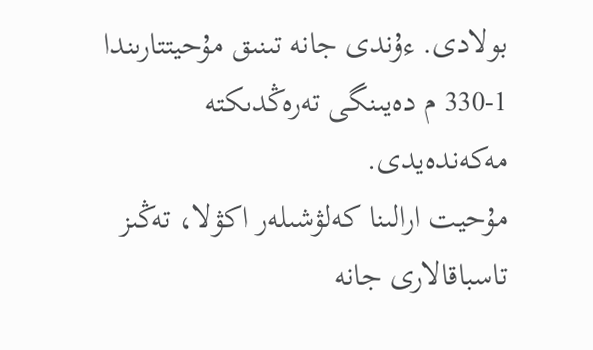بولادى. ءۇندى جانە تىنىق مۇحيتتارىندا 1-330 م دەيىنگى تەرەڭدىكتە مەكەندەيدى.
مۇحيت ارالىنا كەلۋشىلەر اكۋلا، تەڭىز تاسباقالارى جانە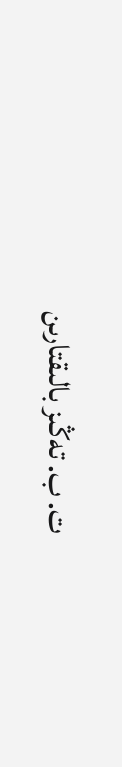ت. ب. تەڭىز بالىقتارىن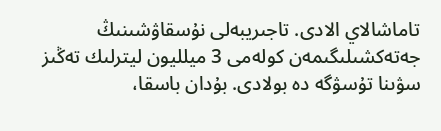تاماشالاي الادى. تاجىريبەلى نۇسقاۋشىنىڭ جەتەكشىلىگىمەن كولەمى 3 ميلليون ليترلىك تەڭىز سۋىنا تۇسۋگە دە بولادى. بۇدان باسقا،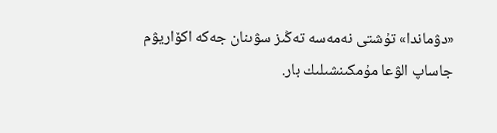«دۋماندا» تۇشتى نەمەسە تەڭىز سۋىنان جەكە اكۆاريۋم جاساپ الۋعا مۇمكىنشىلىك بار.